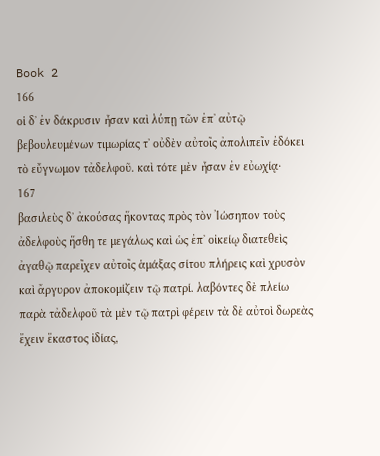Book 2
166
οἱ δʼ ἐν δάκρυσιν ἦσαν καὶ λύπῃ τῶν ἐπʼ αὐτῷ βεβουλευμένων τιμωρίας τʼ οὐδὲν αὐτοῖς ἀπολιπεῖν ἐδόκει τὸ εὔγνωμον τἀδελφοῦ. καὶ τότε μὲν ἦσαν ἐν εὐωχίᾳ·
167
βασιλεὺς δʼ ἀκούσας ἥκοντας πρὸς τὸν Ἰώσηπον τοὺς ἀδελφοὺς ἥσθη τε μεγάλως καὶ ὡς ἐπʼ οἰκείῳ διατεθεὶς ἀγαθῷ παρεῖχεν αὐτοῖς ἁμάξας σίτου πλήρεις καὶ χρυσὸν καὶ ἄργυρον ἀποκομίζειν τῷ πατρί. λαβόντες δὲ πλείω παρὰ τἀδελφοῦ τὰ μὲν τῷ πατρὶ φέρειν τὰ δὲ αὐτοὶ δωρεὰς ἔχειν ἕκαστος ἰδίας,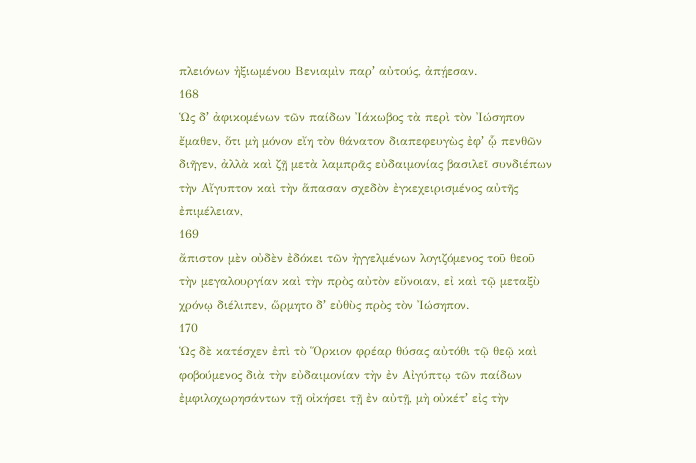πλειόνων ἠξιωμένου Βενιαμὶν παρʼ αὐτούς, ἀπῄεσαν.
168
Ὡς δʼ ἀφικομένων τῶν παίδων Ἰάκωβος τὰ περὶ τὸν Ἰώσηπον ἔμαθεν, ὅτι μὴ μόνον εἴη τὸν θάνατον διαπεφευγὼς ἐφʼ ᾧ πενθῶν διῆγεν, ἀλλὰ καὶ ζῇ μετὰ λαμπρᾶς εὐδαιμονίας βασιλεῖ συνδιέπων τὴν Αἴγυπτον καὶ τὴν ἅπασαν σχεδὸν ἐγκεχειρισμένος αὐτῆς ἐπιμέλειαν,
169
ἄπιστον μὲν οὐδὲν ἐδόκει τῶν ἠγγελμένων λογιζόμενος τοῦ θεοῦ τὴν μεγαλουργίαν καὶ τὴν πρὸς αὐτὸν εὔνοιαν, εἰ καὶ τῷ μεταξὺ χρόνῳ διέλιπεν, ὥρμητο δʼ εὐθὺς πρὸς τὸν Ἰώσηπον.
170
Ὡς δὲ κατέσχεν ἐπὶ τὸ Ὅρκιον φρέαρ θύσας αὐτόθι τῷ θεῷ καὶ φοβούμενος διὰ τὴν εὐδαιμονίαν τὴν ἐν Αἰγύπτῳ τῶν παίδων ἐμφιλοχωρησάντων τῇ οἰκήσει τῇ ἐν αὐτῇ, μὴ οὐκέτʼ εἰς τὴν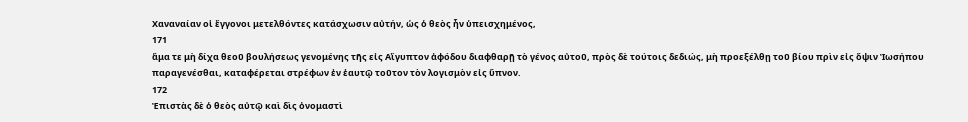Χαναναίαν οἱ ἔγγονοι μετελθόντες κατάσχωσιν αὐτήν, ὡς ὁ θεὸς ἦν ὑπεισχημένος,
171
ἅμα τε μὴ δίχα θεοῦ βουλήσεως γενομένης τῆς εἰς Αἴγυπτον ἀφόδου διαφθαρῇ τὸ γένος αὐτοῦ, πρὸς δὲ τούτοις δεδιώς, μὴ προεξέλθῃ τοῦ βίου πρὶν εἰς ὄψιν Ἰωσήπου παραγενέσθαι, καταφέρεται στρέφων ἐν ἑαυτῷ τοῦτον τὸν λογισμὸν εἰς ὕπνον.
172
Ἐπιστὰς δὲ ὁ θεὸς αὐτῷ καὶ δὶς ὀνομαστὶ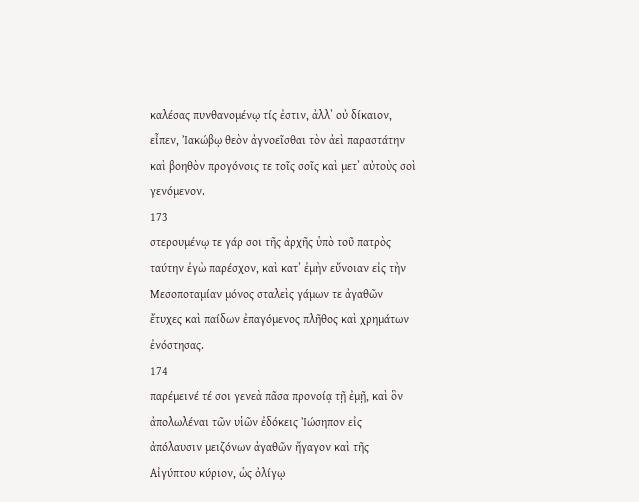καλέσας πυνθανομένῳ τίς ἐστιν, ἀλλʼ οὐ δίκαιον, εἶπεν, Ἰακώβῳ θεὸν ἀγνοεῖσθαι τὸν ἀεὶ παραστάτην καὶ βοηθὸν προγόνοις τε τοῖς σοῖς καὶ μετʼ αὐτοὺς σοὶ γενόμενον.
173
στερουμένῳ τε γάρ σοι τῆς ἀρχῆς ὑπὸ τοῦ πατρὸς ταύτην ἐγὼ παρέσχον, καὶ κατʼ ἐμὴν εὔνοιαν εἰς τὴν Μεσοποταμίαν μόνος σταλεὶς γάμων τε ἀγαθῶν ἔτυχες καὶ παίδων ἐπαγόμενος πλῆθος καὶ χρημάτων ἐνόστησας.
174
παρέμεινέ τέ σοι γενεὰ πᾶσα προνοίᾳ τῇ ἐμῇ, καὶ ὃν ἀπολωλέναι τῶν υἱῶν ἐδόκεις Ἰώσηπον εἰς ἀπόλαυσιν μειζόνων ἀγαθῶν ἤγαγον καὶ τῆς Αἰγύπτου κύριον, ὡς ὀλίγῳ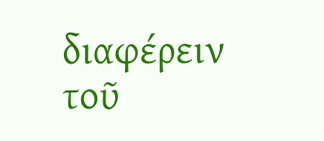διαφέρειν τοῦ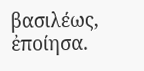βασιλέως, ἐποίησα.